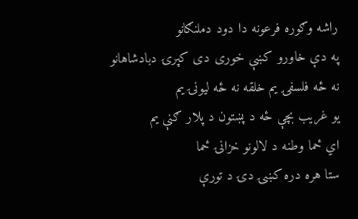راشه وګوره فرعونه دا دود دملنګانو
په دې خاورو کښې خورى دى کپرۍ دبادشاهانو
نه ځه فلسفۍ يم خلقه نه ځه ليونۍ يم
يو غريب بچې ځه د پښتون د پلار ګنې يم
اي ځما وطنه د لالونو خزانۍ ځما
ستا هره دره کښۍ دۍ د تورې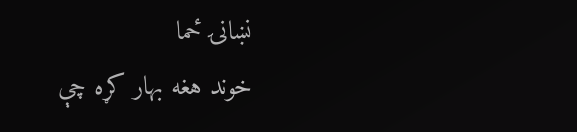نښانۍ ځما
خوند هغه بهار کړه چې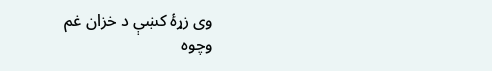وى زړۀ کښې د خزان غم
وچوه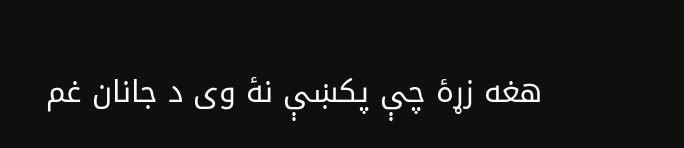هغه زړۀ چې پکښې نۀ وى د جانان غم